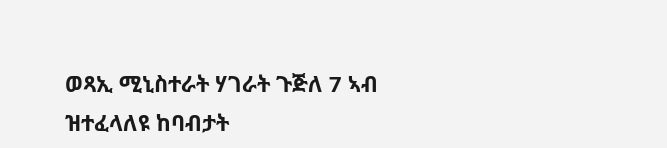ወጻኢ ሚኒስተራት ሃገራት ጉጅለ 7 ኣብ ዝተፈላለዩ ከባብታት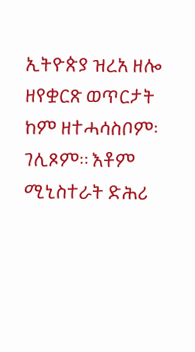ኢትዮጵያ ዝረአ ዘሎ ዘየቋርጽ ወጥርታት ከም ዘተሓሳስቦም፡ ገሊጾም። እቶም ሚኒስተራት ድሕሪ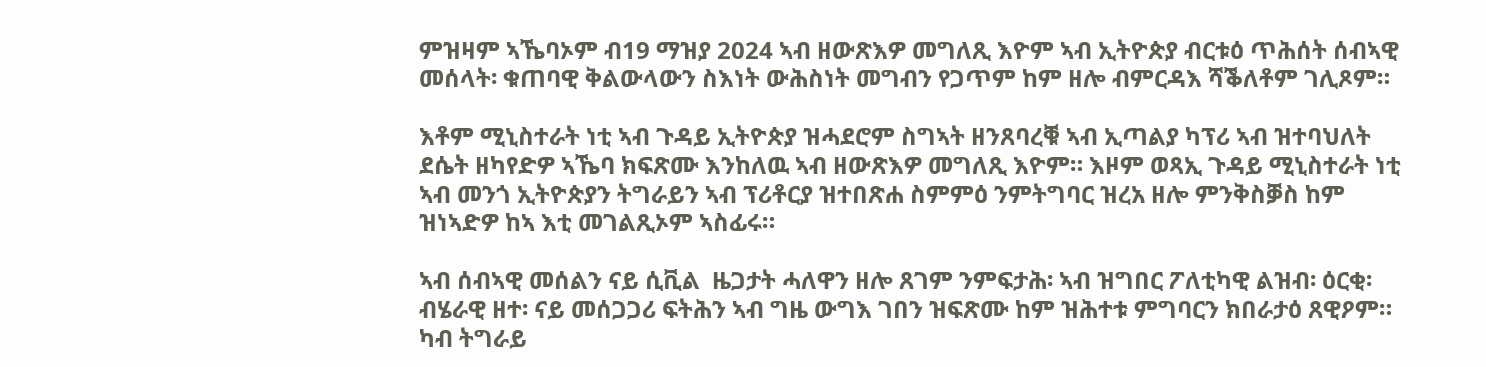ምዝዛም ኣኼባኦም ብ19 ማዝያ 2024 ኣብ ዘውጽእዎ መግለጺ እዮም ኣብ ኢትዮጵያ ብርቱዕ ጥሕሰት ሰብኣዊ መሰላት፡ ቁጠባዊ ቅልውላውን ስእነት ውሕስነት መግብን የጋጥም ከም ዘሎ ብምርዳእ ሻቕለቶም ገሊጾም።

እቶም ሚኒስተራት ነቲ ኣብ ጉዳይ ኢትዮጵያ ዝሓደሮም ስግኣት ዘንጸባረቑ ኣብ ኢጣልያ ካፕሪ ኣብ ዝተባህለት ደሴት ዘካየድዎ ኣኼባ ክፍጽሙ እንከለዉ ኣብ ዘውጽእዎ መግለጺ እዮም። እዞም ወጻኢ ጉዳይ ሚኒስተራት ነቲ ኣብ መንጎ ኢትዮጵያን ትግራይን ኣብ ፕሪቶርያ ዝተበጽሐ ስምምዕ ንምትግባር ዝረአ ዘሎ ምንቅስቓስ ከም ዝነኣድዎ ከኣ እቲ መገልጺኦም ኣስፊሩ።

ኣብ ሰብኣዊ መሰልን ናይ ሲቪል  ዜጋታት ሓለዋን ዘሎ ጸገም ንምፍታሕ፡ ኣብ ዝግበር ፖለቲካዊ ልዝብ፡ ዕርቂ፡ ብሄራዊ ዘተ፡ ናይ መሰጋጋሪ ፍትሕን ኣብ ግዜ ውግእ ገበን ዝፍጽሙ ከም ዝሕተቱ ምግባርን ክበራታዕ ጸዊዖም። ካብ ትግራይ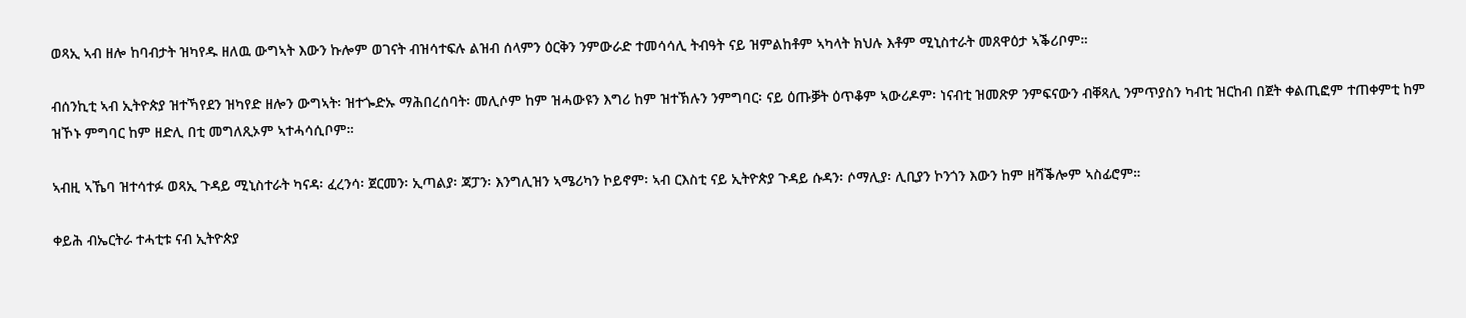ወጻኢ ኣብ ዘሎ ከባብታት ዝካየዱ ዘለዉ ውግኣት እውን ኩሎም ወገናት ብዝሳተፍሉ ልዝብ ሰላምን ዕርቅን ንምውራድ ተመሳሳሊ ትብዓት ናይ ዝምልከቶም ኣካላት ክህሉ እቶም ሚኒስተራት መጸዋዕታ ኣቕሪቦም።

ብሰንኪቲ ኣብ ኢትዮጵያ ዝተኻየደን ዝካየድ ዘሎን ውግኣት፡ ዝተጐድኡ ማሕበረሰባት፡ መሊሶም ከም ዝሓውዩን እግሪ ከም ዝተኽሉን ንምግባር፡ ናይ ዕጡቓት ዕጥቆም ኣውሪዶም፡ ነናብቲ ዝመጽዎ ንምፍናውን ብቐጻሊ ንምጥያስን ካብቲ ዝርከብ በጀት ቀልጢፎም ተጠቀምቲ ከም ዝኾኑ ምግባር ከም ዘድሊ በቲ መግለጺኦም ኣተሓሳሲቦም።

ኣብዚ ኣኼባ ዝተሳተፉ ወጻኢ ጉዳይ ሚኒስተራት ካናዳ፡ ፈረንሳ፡ ጀርመን፡ ኢጣልያ፡ ጃፓን፡ እንግሊዝን ኣሜሪካን ኮይኖም፡ ኣብ ርእስቲ ናይ ኢትዮጵያ ጉዳይ ሱዳን፡ ሶማሊያ፡ ሊቢያን ኮንጎን እውን ከም ዘሻቕሎም ኣስፊሮም።

ቀይሕ ብኤርትራ ተሓቲቱ ናብ ኢትዮጵያ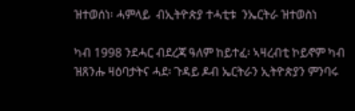ዝተወሰነ፡ ሓምላይ  ብኢትዮጵያ ተሓቲቱ  ንኤርትራ ዝተወስነ

ካብ 1998 ንደሓር ብደረጃ ዓለም ከይተፈ፡ ኣዛረብቲ ኮይኖም ካብ ዝጸንሑ ዛዕባታትና ሓደ፡ ጉዳይ ዶብ ኤርትራን ኢትዮጵያን ምንባሩ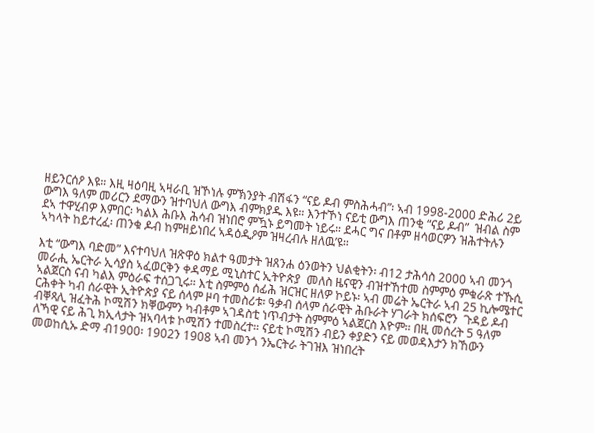ዘይንርሰዖ እዩ። እዚ ዛዕባዚ ኣዛራቢ ዝኾነሉ ምኽንያት ብሽፋን “ናይ ዶብ ምስሕሓብ”፡ ኣብ 1998-2000 ድሕሪ 2ይ ውግእ ዓለም መሪርን ደማውን ዝተባህለ ውግእ ብምክያዱ እዩ። እንተኾነ ናይቲ ውግእ ጠንቂ “ናይ ዶብ”  ዝብል ስም ደኣ ተዋሂብዎ እምበር፡ ካልእ ሕቡእ ሕሳብ ዝነበሮ ምዃኑ ይግመት ነይሩ። ደሓር ግና በቶም ዘሳወርዎን ዝሕተትሉን ኣካላት ከይተረፈ፡ ጠንቁ ዶብ ከምዘይነበረ ኣዳዕዲዖም ዝዛረብሉ ዘለዉ’ዩ።

እቲ “ውግእ ባድመ” እናተባህለ ዝጽዋዕ ክልተ ዓመታት ዝጸንሐ ዕንወትን ህልቂትን፡ ብ12 ታሕሳስ 2000 ኣብ መንጎ መራሒ ኤርትራ ኢሳያስ ኣፈወርቅን ቀዳማይ ሚኒስተር ኢትዮጵያ  መለስ ዜናዊን ብዝተኸተመ ስምምዕ ምቁራጽ ተኹሲ ኣልጀርስ ናብ ካልእ ምዕራፍ ተሰጋጊሩ። እቲ ስምምዕ ሰፊሕ ዝርዝር ዘለዎ ኮይኑ፡ ኣብ መሬት ኤርትራ ኣብ 25 ኪሎሜተር ርሕቀት ካብ ሰራዊት ኢትዮጵያ ናይ ሰላም ዞባ ተመስሪቱ፡ ዓቃብ ሰላም ሰራዊት ሕቡራት ሃገራት ክሰፍሮን  ጉዳይ ዶብ ብቐጻሊ ዝፈትሕ ኮሚሽን ክቐውምን ካብቶም ኣገዳስቲ ነጥብታት ስምምዕ ኣልጀርስ እዮም። በዚ መሰረት 5 ዓለም ለኻዊ ናይ ሕጊ ክኢላታት ዝኣባላቱ ኮሚሽን ተመስረተ። ናይቲ ኮሚሽን ብይን ቀያድን ናይ መወዳእታን ክኸውን መወከሲኡ ድማ ብ1900፡ 1902ን 1908 ኣብ መንጎ ንኤርትራ ትገዝእ ዝነበረት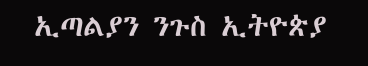ኢጣልያን ንጉስ ኢትዮጵያ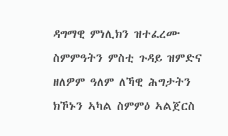ዳግማዊ ምነሊክን ዝተፈረሙ ስምምዓትን ምስቲ ጉዳይ ዝምድና ዘለዎም ዓለም ለኻዊ ሕግታትን ክኾኑን ኣካል ስምምዕ ኣልጀርስ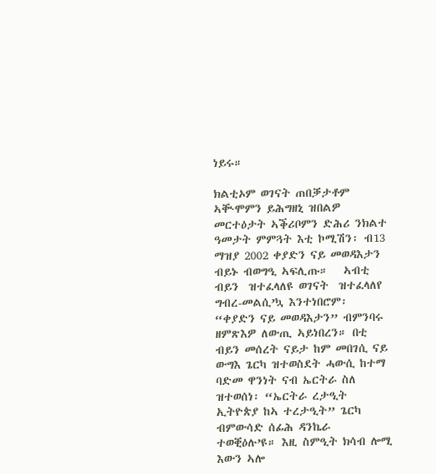ነይሩ።

ክልቲኦም ወገናት ጠበቓታቶም ኣቚሞምን ይሕግዘኒ ዝበልዎ መርተዕታት ኣቕሪቦምን ድሕሪ ንክልተ ዓመታት ምምጓት እቲ ኮሚሽን፡ ብ13 ማዝያ 2002 ቀያድን ናይ መወዳእታን ብይኑ ብወግዒ ኣፍሊጡ።   ኣብቲ ብይን  ዝተፈላለዩ ወገናት  ዝተፈላለየ ግብረ-መልሲ’ኳ እንተነበሮም፡ “ቀያድን ናይ መወዳእታን” ብምንባሩ  ዘምጽእዎ ለውጢ ኣይነበረን። በቲ ብይን መሰረት ናይታ ከም መበገሲ ናይ ውግእ ጌርካ ዝተወስደት ሓውሲ ከተማ ባድመ ዋንነት ናብ ኤርትራ ስለ ዝተወሰነ፡ “ኤርትራ ረታዒት ኢትዮጵያ ከኣ ተረታዒት” ጌርካ ብምውሳድ ሰፊሕ ዳንኬራ ተወቒዕሉ’ዩ። እዚ ስምዒት ክሳብ ሎሚ እውን ኣሎ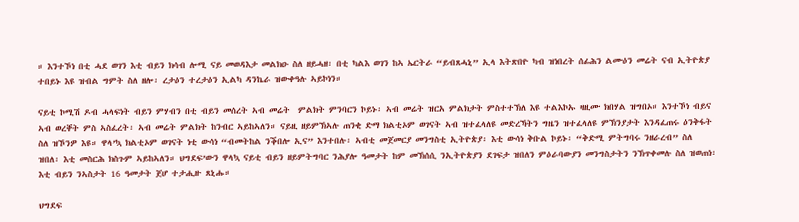። እንተኾነ በቲ ሓደ ወገን እቲ ብይን ክሳብ ሎሚ ናይ መወዳእታ መልክዑ ስለ ዘይሓዘ፡ በቲ ካልእ ወገን ከኣ ኤርትራ “ይብጸሓኒ” ኢላ እትጽበዮ ካብ ዝነበረት ሰፊሕን ልሙዕን መሬት ናብ ኢትዮጵያ ተበይኑ እዩ ዝብል ግምት ስለ ዘሎ፡ ረታዕን ተረታዕን ኢልካ ዳንኬራ ዝውቀዓሉ ኣይኮነን።

ናይቲ ኮሚሽ ዶብ ሓላፍነት ብይን ምሃብን በቲ ብይን መሰረት ኣብ መሬት  ምልክት ምንባርን ኮይኑ፡ ኣብ መሬት ዝርአ ምልክታት ምስተተኽለ እዩ ተልእኮኡ ዛዚሙ ክበሃል ዝግበኦ። እንተኾነ ብይና ኣብ ወረቐት ምስ ኣስፈረት፡ ኣብ መሬት ምልክት ከንብር ኣይከኣለን። ናይዚ ዘይምኽኣሉ ጠንቂ ድማ ክልቲኦም ወገናት ኣብ ዝተፈላለዩ መድረኻትን ግዜን ዝተፈላለዩ ምኽንያታት እንዳፈጠሩ ዕንቅፋት ስለ ዝኾንዎ እዩ። ዋላ’ኳ ክልቲኦም ወገናት ነቲ ውሳነ “ብመትከል ንቕበሎ ኢና” እንተበሉ፡ ኣብቲ መጀመርያ መንግስቲ ኢትዮጵያ፡ እቲ ውሳነ ቅቡል ኮይኑ፡ “ቅድሚ ምትግባሩ ንዘራረብ” ስለ ዝበለ፡ እቲ መስርሕ ክስጉም ኣይከኣለን። ህግደፍ’ውን ዋላኳ ናይቲ ብይን ዘይምትግባር ንሕያሎ ዓመታት ከም መኽሰሲ ንኢትዮጵያን ደገፍታ ዝበለን ምዕራባውያን መንግስታትን ንኽጥቀመሉ ስለ ዝወጠነ፡ እቲ ብይን ንኣስታት 16 ዓመታት ጀሆ ተታሒዙ ጸኒሑ።

ህግደፍ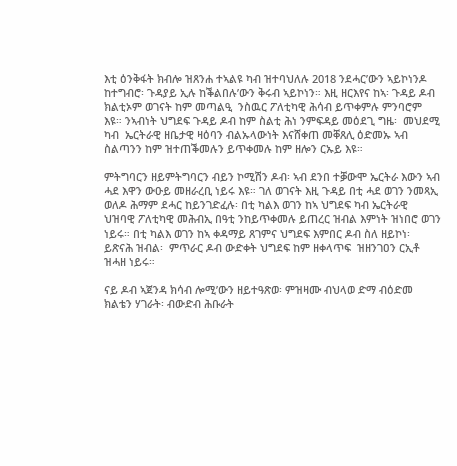እቲ ዕንቅፋት ክብሎ ዝጸንሐ ተኣልዩ ካብ ዝተባህለሉ 2018 ንደሓር’ውን ኣይኮነንዶ ከተግብሮ፡ ጉዳያይ ኢሉ ከቕልበሉ’ውን ቅሩብ ኣይኮነን። እዚ ዘርእየና ከኣ፡ ጉዳይ ዶብ ክልቲኦም ወገናት ከም መጣልዒ  ንስዉር ፖለቲካዊ ሕሳብ ይጥቀምሉ ምንባሮም እዩ። ንኣብነት ህግደፍ ጉዳይ ዶብ ከም ስልቲ ሕነ ንምፍዳይ መዕደጊ ግዜ፡  መህደሚ ካብ  ኤርትራዊ ዘቤታዊ ዛዕባን ብልኡላውነት እናሸቀጠ መቐጸሊ ዕድመኡ ኣብ ስልጣንን ከም ዝተጠቕመሉን ይጥቀመሉ ከም ዘሎን ርኡይ እዩ።

ምትግባርን ዘይምትግባርን ብይን ኮሚሽን ዶብ፡ ኣብ ደንበ ተቓውሞ ኤርትራ እውን ኣብ ሓደ እዋን ውዑይ መዘራረቢ ነይሩ እዩ። ገለ ወገናት እዚ ጉዳይ በቲ ሓደ ወገን ንመጻኢ ወለዶ ሕማም ደሓር ከይንገድፈሉ፡ በቲ ካልእ ወገን ከኣ ህግደፍ ካብ ኤርትራዊ ህዝባዊ ፖለቲካዊ መሕብኢ በዓቲ ንከይጥቀመሉ ይጠረር ዝብል እምነት ዝነበሮ ወገን ነይሩ። በቲ ካልእ ወገን ከኣ ቀዳማይ ጸገምና ህግደፍ እምበር ዶብ ስለ ዘይኮነ፡ ይጽናሕ ዝብል፡  ምጥራር ዶብ ውድቀት ህግደፍ ከም ዘቀላጥፍ  ዝዘንገዐን ርኢቶ ዝሓዘ ነይሩ።

ናይ ዶብ ኣጀንዳ ክሳብ ሎሚ’ውን ዘይተዓጽወ፡ ምዝዛሙ ብህላወ ድማ ብዕድመ ክልቴን ሃገራት፡ ብውድብ ሕቡራት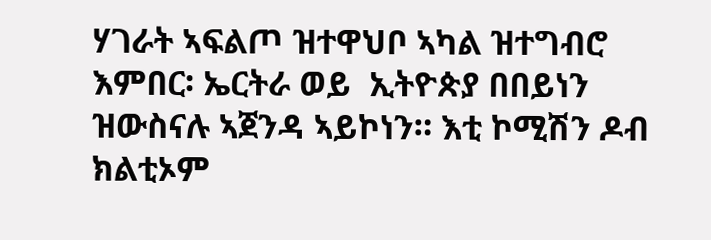ሃገራት ኣፍልጦ ዝተዋህቦ ኣካል ዝተግብሮ እምበር፡ ኤርትራ ወይ  ኢትዮጵያ በበይነን ዝውስናሉ ኣጀንዳ ኣይኮነን። እቲ ኮሚሽን ዶብ ክልቲኦም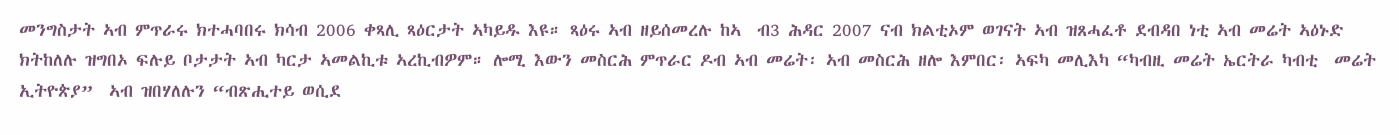መንግስታት ኣብ ምጥራሩ ክተሓባበሩ ክሳብ 2006 ቀጻሊ ጻዕርታት ኣካይዱ እዩ። ጻዕሩ ኣብ ዘይሰመረሉ ከኣ  ብ3 ሕዳር 2007 ናብ ክልቲኦም ወገናት ኣብ ዝጸሓፈቶ ደብዳበ ነቲ ኣብ መሬት ኣዕኑድ ክትከለሉ ዝግበኦ ፍሉይ ቦታታት ኣብ ካርታ ኣመልኪቱ ኣረኪብዎም። ሎሚ እውን መስርሕ ምጥራር ዶብ ኣብ መሬት፡ ኣብ መስርሕ ዘሎ እምበር፡ ኣፍካ መሊእካ “ካብዚ መሬት ኤርትራ ካብቲ  መሬት ኢትዮጵያ”  ኣብ ዝበሃለሉን “ብጽሒተይ ወሲደ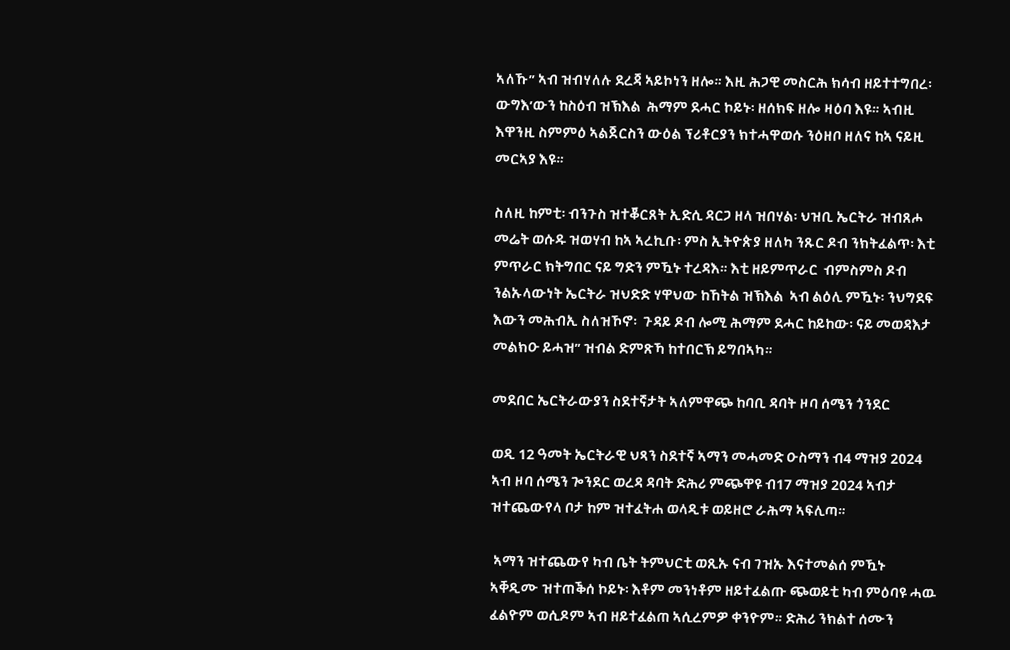ኣለኹ” ኣብ ዝብሃለሉ ደረጃ ኣይኮነን ዘሎ። እዚ ሕጋዊ መስርሕ ክሳብ ዘይተተግበረ፡ ውግእ’ውን ከስዕብ ዝኽእል  ሕማም ደሓር ኮይኑ፡ ዘሰክፍ ዘሎ ዛዕባ እዩ። ኣብዚ እዋንዚ ስምምዕ ኣልጀርስን ውዕል ፕሪቶርያን ክተሓዋወሱ ንዕዘቦ ዘለና ከኣ ናይዚ መርኣያ እዩ።

ስለዚ ከምቲ፡ ብንጉስ ዝተቖርጸት ኢድሲ ዳርጋ ዘላ ዝበሃል፡ ህዝቢ ኤርትራ ዝብጸሖ መሬት ወሱዱ ዝወሃብ ከኣ ኣረኪቡ፡ ምስ ኢትዮጵያ ዘለካ ንጹር ዶብ ንክትፈልጥ፡ እቲ ምጥራር ክትግበር ናይ ግድን ምዃኑ ተረዳእ። እቲ ዘይምጥራር  ብምስምስ ዶብ ንልኡላውነት ኤርትራ ዝህድድ ሃዋህው ከኸትል ዝኽእል  ኣብ ልዕሊ ምዃኑ፡ ንህግደፍ እውን መሕብኢ ስለዝኾኖ፡  ጉዳይ ዶብ ሎሚ ሕማም ደሓር ከይከው፡ ናይ መወዳእታ መልክዑ ይሓዝ” ዝብል ድምጽኻ ከተበርኽ ይግበኣካ።

መደበር ኤርትራውያን ስደተኛታት ኣለምዋጭ ከባቢ ዳባት ዞባ ሰሜን ጎንደር

ወዲ 12 ዓመት ኤርትራዊ ህጻን ስደተኛ ኣማን መሓመድ ዑስማን ብ4 ማዝያ 2024 ኣብ ዞባ ሰሜን ጐንደር ወረዳ ዳባት ድሕሪ ምጭዋዩ ብ17 ማዝያ 2024 ኣብታ ዝተጨውየላ ቦታ ከም ዝተፈትሐ ወላዲቱ ወይዘሮ ራሕማ ኣፍሊጣ።

 ኣማን ዝተጨውየ ካብ ቤት ትምህርቲ ወጺኡ ናብ ገዝኡ እናተመልሰ ምዃኑ ኣቐዲሙ ዝተጠቕሰ ኮይኑ፡ እቶም መንነቶም ዘይተፈልጡ ጭወይቲ ካብ ምዕባዩ ሓዉ ፈልዮም ወሲዶም ኣብ ዘይተፈልጠ ኣሲረምዎ ቀንዮም። ድሕሪ ንክልተ ሰሙን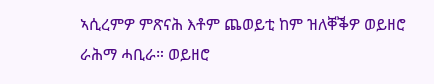ኣሲረምዎ ምጽናሕ እቶም ጨወይቲ ከም ዝለቐቕዎ ወይዘሮ ራሕማ ሓቢራ። ወይዘሮ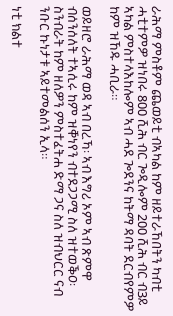ራሕማ ምስቶም ጨወይቲ ብኣካል ከም ዘይተራኸበትን ካብቲ ሓቲተምዎ ዝነበሩ 800 ሺሕ ብር ጐዲሎም 200 ሺሕ ብር ብ3ይ ኣካል ምስተላእከሎም ኣብ ሓደ ጐደንና ከትማ ዳባት ደርብየምዎ ከም ዝኸዱ ሓቢራ።

ወይዘሮ ራሕማ ወዳ ኣብ በረኻ፡ ኣብ እግሪ ኦም ኣብ ጽምዋ ብሰንሰለት ተኣሲሩ ከም ዝቐነየን ብተደጋጋሚ ስለ ዝተወቕዐ፡ ስንብራት ከም ዘለዎን ምስተፈትሐ ድማ ጋና ስለ ዝብህርር ናብ ንቡር ኩነታቱ ኣይተመልሰን ኢላ።

ነቲ ክልተ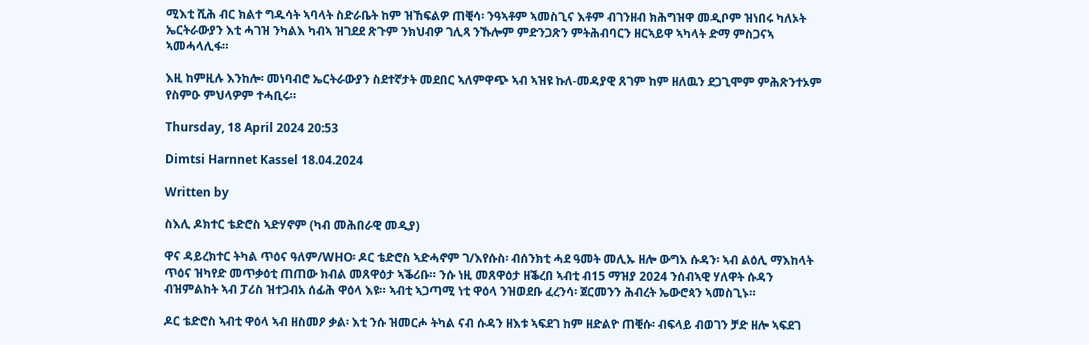ሚእቲ ሺሕ ብር ክልተ ግዱሳት ኣባላት ስድራቤት ከም ዝኸፍልዎ ጠቒሳ፡ ንዓኣቶም ኣመስጊና እቶም ብገንዘብ ክሕግዝዋ መዲቦም ዝነበሩ ካለኦት ኤርትራውያን እቲ ሓገዝ ንካልእ ካብኣ ዝገደደ ጽጉም ንክህብዎ ገሊጻ ንኹሎም ምድንጋጽን ምትሕብባርን ዘርኣይዋ ኣካላት ድማ ምስጋናኣ ኣመሓላሊፋ።

እዚ ከምዚሉ እንከሎ፡ መነባብሮ ኤርትራውያን ስደተኛታት መደበር ኣለምዋጭ ኣብ ኣዝዩ ኩለ-መዳያዊ ጸገም ከም ዘለዉን ደጋጊሞም ምሕጽንተኦም የስምዑ ምህላዎም ተሓቢሩ።

Thursday, 18 April 2024 20:53

Dimtsi Harnnet Kassel 18.04.2024

Written by

ስእሊ ዶክተር ቴድሮስ ኣድሃኖም (ካብ መሕበራዊ መዲያ)

ዋና ዳይረክተር ትካል ጥዕና ዓለም/WHO፡ ዶር ቴድሮስ ኣድሓኖም ገ/እየሱስ፡ ብሰንክቲ ሓደ ዓመት መሊኡ ዘሎ ውግእ ሱዳን፡ ኣብ ልዕሊ ማእከላት ጥዕና ዝካየድ መጥቃዕቲ ጠጠው ክብል መጸዋዕታ ኣቕሪቡ። ንሱ ነዚ መጸዋዕታ ዘቕረበ ኣብቲ ብ15 ማዝያ 2024 ንሰብኣዊ ሃለዋት ሱዳን ብዝምልከት ኣብ ፓሪስ ዝተጋብአ ሰፊሕ ዋዕላ እዩ። ኣብቲ ኣጋጣሚ ነቲ ዋዕላ ንዝወደቡ ፈረንሳ፡ ጀርመንን ሕብረት ኤውሮጳን ኣመስጊኑ።

ዶር ቴድሮስ ኣብቲ ዋዕላ ኣብ ዘስመዖ ቃል፡ እቲ ንሱ ዝመርሖ ትካል ናብ ሱዳን ዘእቱ ኣፍደገ ከም ዘድልዮ ጠቒሱ፡ ብፍላይ ብወገን ቻድ ዘሎ ኣፍደገ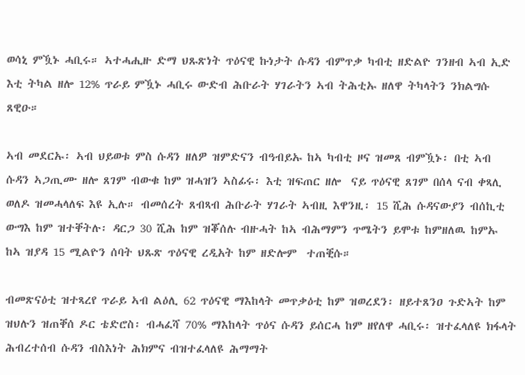ወሳኒ ምዃኑ ሓቢሩ። ኣተሓሒዙ ድማ ህጹጽነት ጥዕናዊ ኩነታት ሱዳን ብምጥቃ ካብቲ ዘድልዮ ገንዘብ ኣብ ኢድ እቲ ትካል ዘሎ 12% ጥራይ ምዃኑ ሓቢሩ ውድብ ሕቡራት ሃገራትን ኣብ ትሕቲኡ ዘለዋ ትካላትን ንክልግሱ ጸዊዑ።

ኣብ መደርኡ፡ ኣብ ህይወቱ ምስ ሱዳን ዘለዎ ዝምድናን ብዓብይኡ ከኣ ካብቲ ዞና ዝመጸ ብምዃኑ፡ በቲ ኣብ ሱዳን ኣጋጢሙ ዘሎ ጸገም ብውቁ ከም ዝሓዝን ኣስፊሩ፡ እቲ ዝፍጠር ዘሎ  ናይ ጥዕናዊ ጸገም በሰላ ናብ ቀጻሊ ወለዶ ዝመሓላለፍ እዩ ኢሉ። ብመሰረት ጸብጻብ ሕቡራት ሃገራት ኣብዚ እዋንዚ፡ 15 ሺሕ ሱዳናውያን ብሰኪቲ ውግእ ከም ዝተቐትሉ፡ ዳርጋ 30 ሺሕ ከም ዝቖሰሉ ብዙሓት ከኣ ብሕማምን ጥሜትን ይሞቱ ከምዘለዉ ከምኡ ከኣ ዝያዳ 15 ሚልዮን ሰባት ህጹጽ ጥዕናዊ ረዲአት ከም ዘድሎም  ተጠቒሱ።

ብመጽናዕቲ ዝተጻረየ ጥራይ ኣብ ልዕሊ 62 ጥዕናዊ ማእከላት መጥቃዕቲ ከም ዝወረደን፡ ዘይተጸንዐ ጉድኣት ከም ዝህሉን ዝጠቐሰ ዶር ቴድሮስ፡ ብሓፈሻ 70% ማእከላት ጥዕና ሱዳን ይሰርሓ ከም ዘየለዋ ሓቢሩ፡ ዝተፈላለዩ ክፋላት ሕብረተሰብ ሱዳን ብስእነት ሕክምና ብዝተፈላለዩ ሕማማት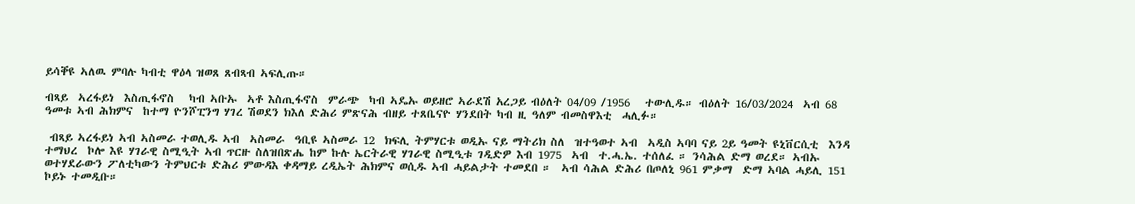ይሳቐዩ ኣለዉ ምባሉ ካብቲ ዋዕላ ዝወጸ ጸብጻብ ኣፍሊጡ።

ብጻይ  ኣረፋይነ  እስጢፋኖስ   ካብ ኣቡኡ  ኣቶ እስጢፋኖስ  ምራጭ  ካብ ኣዴኡ ወይዘሮ ኣራደሽ አረጋይ ብዕለት 04/09 /1956   ተውሊዱ። ብዕለት 16/03/2024  ኣብ 68 ዓመቱ ኣብ ሕክምና  ከተማ ዮንሾፒንግ ሃገረ ሽወደን ክእለ ድሕሪ ምጽናሕ ብዘይ ተጸቤናዮ ሃንደበት ካብ ዚ ዓለም ብመስዋእቲ  ሓሊፉ።

 ብጻይ ኣረፋይነ ኣብ ኣስመራ ተወሊዱ ኣብ  ኣስመራ  ዓቢዩ ኣስመራ 12  ክፍሊ ትምሃርቱ ወዲኡ ናይ ማትሪክ ስለ  ዝተዓወተ ኣብ  ኣዲስ ኣባባ ናይ 2ይ ዓመት ዩኒቨርሲቲ  እንዳ  ተማህረ  ኮሎ እዩ ሃገራዊ ስሚዒት ኣብ ጥርዙ ስለዝበጽሔ ከም ኩሉ ኤርትራዊ ሃገራዊ ስሚዒቱ ገዲድዎ እብ 1975  ኣብ  ተ.ሓ.ኤ. ተሰለፈ ። ንሳሕል ድማ ወረደ። ኣብኡ ወተሃደራውን ፖለቲካውን ትምህርቱ ድሕሪ ምውዳእ ቀዳማይ ረዲኤት ሕክምና ወሲዱ ኣብ ሓይልታት ተመደበ ።  ኣብ ሳሕል ድሕሪ በጦለኒ 961 ምቃማ  ድማ ኣባል ሓይሊ 151 ኮይኑ ተመዲቡ።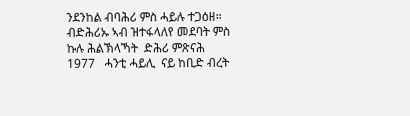ንደንከል ብባሕሪ ምስ ሓይሉ ተጋዕዘ። ብድሕሪኡ ኣብ ዝተፋላለየ መደባት ምስ ኩሉ ሕልኽላኻት  ድሕሪ ምጽናሕ 1977   ሓንቲ ሓይሊ  ናይ ከቢድ ብረት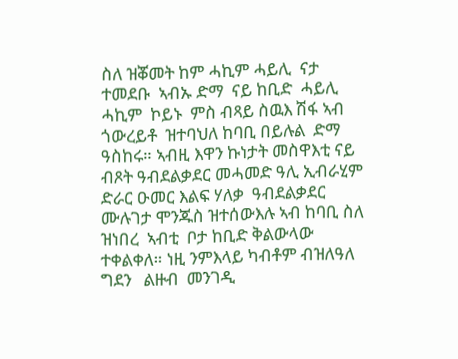ስለ ዝቖመት ከም ሓኪም ሓይሊ  ናታ ተመደቡ  ኣብኡ ድማ  ናይ ከቢድ  ሓይሊ ሓኪም  ኮይኑ  ምስ ብጻይ ስዉእ ሽፋ ኣብ ጎውረይቶ  ዝተባህለ ከባቢ በይሉል  ድማ ዓስከሩ። ኣብዚ እዋን ኩነታት መስዋእቲ ናይ ብጾት ዓብደልቃደር መሓመድ ዓሊ ኢብራሂም ድራር ዑመር እልፍ ሃለቃ  ዓብደልቃደር  ሙሉገታ ሞንጁስ ዝተሰውእሉ ኣብ ከባቢ ስለ ዝነበረ  ኣብቲ  ቦታ ከቢድ ቅልውላው ተቀልቀለ። ነዚ ንምእላይ ካብቶም ብዝለዓለ ግደን   ልዙብ  መንገዲ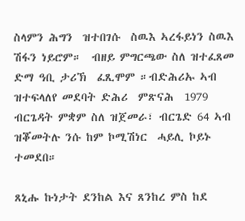ስላምን ሕግን  ዝተበገሱ  ስዉእ ኣረፋይነን ስዉእ  ሽፋን ነይሮም።  ብዘይ ምግርጫው ስለ ዝተፈጸመ ድማ ዓቢ ታሪኽ  ፈጺሞም ።ብድሕሪኡ ኣብ ዝተፍላለየ መደባት ድሕሪ  ምጽናሕ  1979 ብርጌዳት ምቋም ስለ ዝጀመራ፣ ብርጌድ 64 ኣብ ዝቖመትሉ ንሱ ከም ኮሚሽነር  ሓይሊ ኮይኑ  ተመደበ።

ጸኒሑ ኩነታት ደንከል እና ጸንከረ ምስ ከደ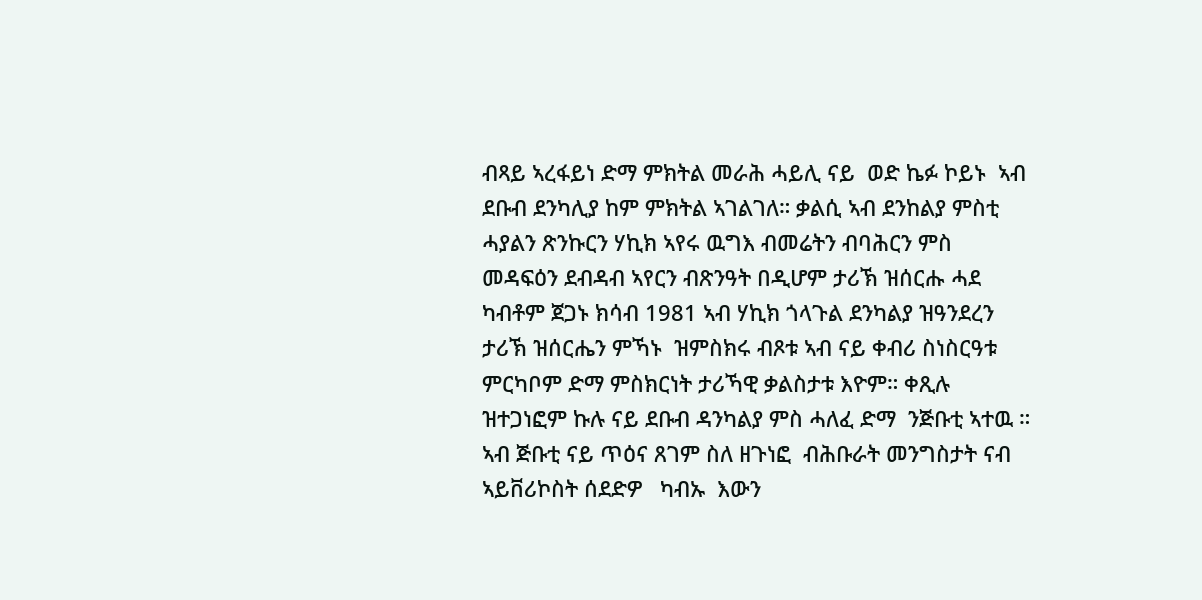ብጻይ ኣረፋይነ ድማ ምክትል መራሕ ሓይሊ ናይ  ወድ ኬፉ ኮይኑ  ኣብ ደቡብ ደንካሊያ ከም ምክትል ኣገልገለ። ቃልሲ ኣብ ደንከልያ ምስቲ ሓያልን ጽንኩርን ሃኪክ ኣየሩ ዉግእ ብመሬትን ብባሕርን ምስ መዳፍዕን ደብዳብ ኣየርን ብጽንዓት በዲሆም ታሪኽ ዝሰርሑ ሓደ ካብቶም ጀጋኑ ክሳብ 1981 ኣብ ሃኪክ ጎላጉል ደንካልያ ዝዓንደረን ታሪኽ ዝሰርሔን ምኻኑ  ዝምስክሩ ብጾቱ ኣብ ናይ ቀብሪ ስነስርዓቱ ምርካቦም ድማ ምስክርነት ታሪኻዊ ቃልስታቱ እዮም። ቀጺሉ ዝተጋነፎም ኩሉ ናይ ደቡብ ዳንካልያ ምስ ሓለፈ ድማ  ንጅቡቲ ኣተዉ ።  ኣብ ጅቡቲ ናይ ጥዕና ጸገም ስለ ዘጉነፎ  ብሕቡራት መንግስታት ናብ  ኣይቨሪኮስት ሰደድዎ   ካብኡ  እውን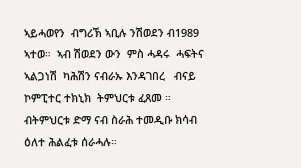ኣይሓወየን  ብግሪኽ ኣቢሉ ንሽወደን ብ1989 ኣተወ።  ኣብ ሽወደን ውን  ምስ ሓዳሩ  ሓፍትና  ኣልጋነሽ  ካሕሽን ናብራኡ እንዳገበረ   ብናይ ኮምፒተር ተክኒክ  ትምህርቱ ፈጸመ ። ብትምህርቱ ድማ ናብ ስራሕ ተመዲቡ ክሳብ ዕለተ ሕልፈቱ ሰራሓሉ።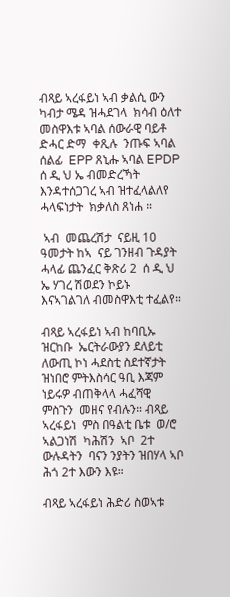ብጻይ ኣረፋይነ ኣብ ቃልሲ ውን ካብታ ሜዳ ዝሓደገላ  ክሳብ ዕለተ መስዋእቱ ኣባል ሰውራዊ ባይቶ  ድሓር ድማ  ቀጺሉ  ንጡፍ ኣባል ሰልፊ  EPP ጸኒሑ ኣባል EPDP  ሰ ዲ ህ ኤ ብመድረኻት እንዳተሰጋገረ ኣብ ዝተፈላልለየ  ሓላፍነታት  ክቃለስ ጸነሐ ።

 ኣብ  መጨረሽታ  ናይዚ 10 ዓመታት ከኣ  ናይ ገንዘብ ጉዳያት ሓላፊ ጨንፈር ቅጽሪ 2  ሰ ዲ ህ ኤ ሃገረ ሽወደን ኮይኑ  እናኣገልገለ ብመስዋእቲ ተፈልየ።

ብጻይ ኣረፋይነ ኣብ ከባቢኡ ዝርከቡ  ኤርትራውያን ደለይቲ ለውጢ ኮነ ሓደስቲ ስደተኛታት ዝነበሮ ምትእስሳር ዓቢ እጃም ነይሩዎ ብጠቅላላ ሓፈሻዊ ምስጉን  መዘና የብሉን። ብጻይ ኣረፋይነ  ምስ በዓልቲ ቤቱ  ወ/ሮ  ኣልጋነሽ  ካሕሽን  ኣቦ  2ተ ውሉዳትን  ባናን ንያትን ዝበሃላ ኣቦ ሕጎ 2ተ እውን እዩ።

ብጻይ ኣረፋይነ ሕድሪ ስወኣቱ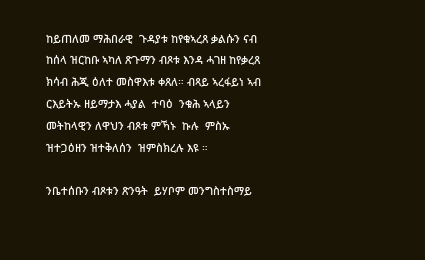ከይጠለመ ማሕበራዊ  ጉዳያቱ ከየቁኣረጸ ቃልሱን ናብ ከሰላ ዝርከቡ ኣካለ ጽጉማን ብጾቱ እንዳ ሓገዘ ከየቃረጸ ክሳብ ሕጂ ዕለተ መስዋእቱ ቀጸለ። ብጻይ ኣረፋይነ ኣብ ርእይትኡ ዘይማታእ ሓያል  ተባዕ  ንቁሕ ኣላይን መትከላዊን ለዋህን ብጾቱ ምኻኑ  ኩሉ  ምስኡ ዝተጋዕዘን ዝተቅለሰን  ዝምስክረሉ እዩ ።

ንቤተሰቡን ብጾቱን ጽንዓት  ይሃቦም መንግስተስማይ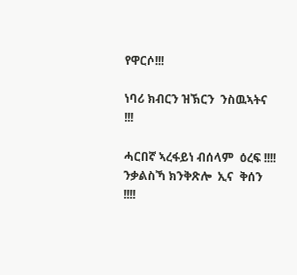የዋርሶ!!!

ነባሪ ክብርን ዝኽርን  ንስዉኣትና !!!

ሓርበኛ ኣረፋይነ ብሰላም  ዕረፍ !!!!
ንቃልስኻ ክንቅጽሎ  ኢና  ቅሰን !!!!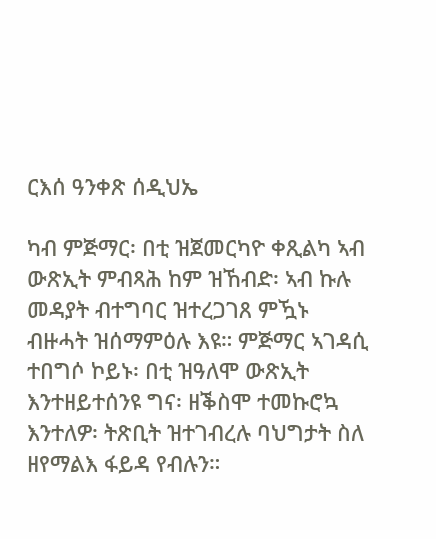ርእሰ ዓንቀጽ ሰዲህኤ

ካብ ምጅማር፡ በቲ ዝጀመርካዮ ቀጺልካ ኣብ ውጽኢት ምብጻሕ ከም ዝኸብድ፡ ኣብ ኩሉ መዳያት ብተግባር ዝተረጋገጸ ምዃኑ ብዙሓት ዝሰማምዕሉ እዩ። ምጅማር ኣገዳሲ ተበግሶ ኮይኑ፡ በቲ ዝዓለሞ ውጽኢት እንተዘይተሰንዩ ግና፡ ዘቕስሞ ተመኩሮኳ እንተለዎ፡ ትጽቢት ዝተገብረሉ ባህግታት ስለ ዘየማልእ ፋይዳ የብሉን።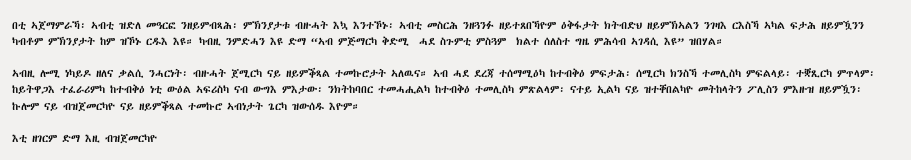በቲ ኣጀማምራኻ፡ ኣብቲ ዝድለ መዓርፎ ንዘይምብጻሕ፡ ምኽንያታቱ ብዙሓት እኳ እንተኾኑ፡ ኣብቲ መስርሕ ንዘጓንፉ ዘይተጸበኻዮም ዕቅፋታት ክትብድህ ዘይምኽኣልን ንገዛእ ርእስኻ ኣካል ፍታሕ ዘይምዃንን  ካብቶም ምኽንያታት ከም ዝኾኑ ርዱእ እዩ። ካብዚ ንምድሓን እዩ ድማ “ኣብ ምጅማርካ ቅድሚ  ሓደ ስጉምቲ ምስጓም  ክልተ ሰለስተ ግዜ ምሕሳብ ኣገዳሲ እዩ” ዝበሃል።

ኣብዚ ሎሚ ነካይዶ ዘለና ቃልሲ ንሓርነት፡ ብዙሓት ጀሚርካ ናይ ዘይምቕጻል ተመኩሮታት ኣለዉና። ኣብ ሓደ ደረጃ ተሰማሚዕካ ከተብቅዕ ምፍታሕ፡ ሰሚርካ ክንስኻ ተመሊስካ ምፍልላይ፡ ተቛጺርካ ምጥላም፡ ከይትዋጋእ ተፈራሪምካ ከተብቅዕ ነቲ ውዕል ኣፍሪስካ ናብ ውግእ ምእታው፡ ንክትከባበር ተመሓሒልካ ከተብቅዕ ተመሊስካ ምጽልላም፡ ናተይ ኢልካ ናይ ዝተቐበልካዮ መትከላትን ፖሊስን ምእዙዝ ዘይምዃን፡ ኩሎም ናይ ብዝጀመርካዮ ናይ ዘይምቕጻል ተመኩሮ ኣብነታት ጌርካ ዝውሰዱ እዮም።

እቲ ዘገርም ድማ እዚ ብዝጀመርካዮ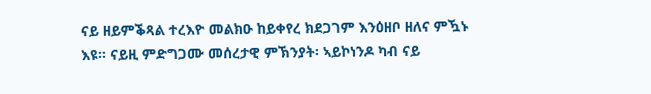ናይ ዘይምቕጻል ተረእዮ መልክዑ ከይቀየረ ክደጋገም እንዕዘቦ ዘለና ምዃኑ እዩ። ናይዚ ምድግጋሙ መሰረታዊ ምኽንያት፡ ኣይኮነንዶ ካብ ናይ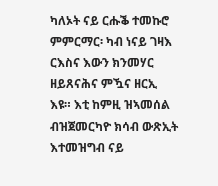ካለኦት ናይ ርሑቕ ተመኩሮ ምምርማር፡ ካብ ነናይ ገዛእ ርእስና እውን ክንመሃር ዘይጸናሕና ምዃና ዘርኢ እዩ። እቲ ከምዚ ዝኣመሰል ብዝጀመርካዮ ክሳብ ውጽኢት እተመዝግብ ናይ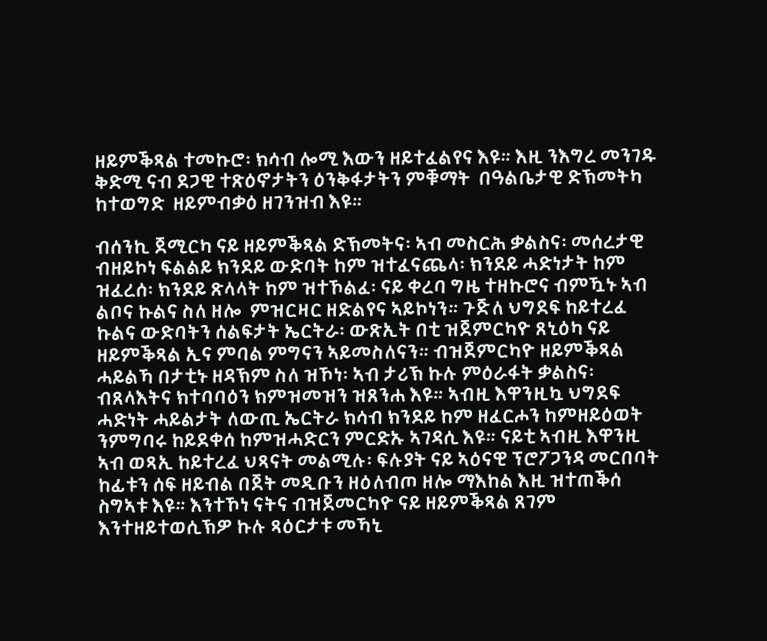ዘይምቕጻል ተመኩሮ፡ ክሳብ ሎሚ እውን ዘይተፈልየና እዩ። እዚ ንእግረ መንገዱ ቅድሚ ናብ ደጋዊ ተጽዕኖታትን ዕንቅፋታትን ምቑማት  በዓልቤታዊ ድኽመትካ ከተወግድ  ዘይምብቃዕ ዘገንዝብ እዩ።

ብሰንኪ ጀሚርካ ናይ ዘይምቕጻል ድኽመትና፡ ኣብ መስርሕ ቃልስና፡ መሰረታዊ ብዘይኮነ ፍልልይ ክንደይ ውድባት ከም ዝተፈናጨላ፡ ክንደይ ሓድነታት ከም ዝፈረሰ፡ ክንደይ ጽላላት ከም ዝተኾልፈ፡ ናይ ቀረባ ግዜ ተዘኩሮና ብምዃኑ ኣብ ልቦና ኩልና ስለ ዘሎ  ምዝርዛር ዘድልየና ኣይኮነን። ጉጅለ ህግደፍ ከይተረፈ ኩልና ውድባትን ሰልፍታት ኤርትራ፡ ውጽኢት በቲ ዝጀምርካዮ ጸኒዕካ ናይ ዘይምቕጻል ኢና ምባል ምግናን ኣይመስለናን። ብዝጀምርካዮ ዘይምቕጻል ሓይልኻ በታቲኑ ዘዳኽም ስለ ዝኾነ፡ ኣብ ታሪኽ ኩሉ ምዕራፋት ቃልስና፡ ብጸላእትና ክተባባዕን ክምዝመዝን ዝጸንሐ እዩ። ኣብዚ እዋንዚኳ ህግደፍ ሓድነት ሓይልታት ለውጢ ኤርትራ ክሳብ ክንደይ ከም ዘፈርሖን ከምዘይዕወት ንምግባሩ ከይደቀሰ ከምዝሓድርን ምርድኡ ኣገዳሲ እዩ። ናይቲ ኣብዚ እዋንዚ ኣብ ወጻኢ ከይተረፈ ህጻናት መልሚሉ፡ ፍሉያት ናይ ኣዕናዊ ፕሮፖጋንዳ መርበባት ከፊቱን ሰፍ ዘይብል በጀት መዲቡን ዘዕለብጦ ዘሎ ማእከል እዚ ዝተጠቕሰ ስግኣቱ እዩ። እንተኾነ ናትና ብዝጀመርካዮ ናይ ዘይምቕጻል ጸገም እንተዘይተወሲኽዎ ኩሉ ጻዕርታቱ መኻኒ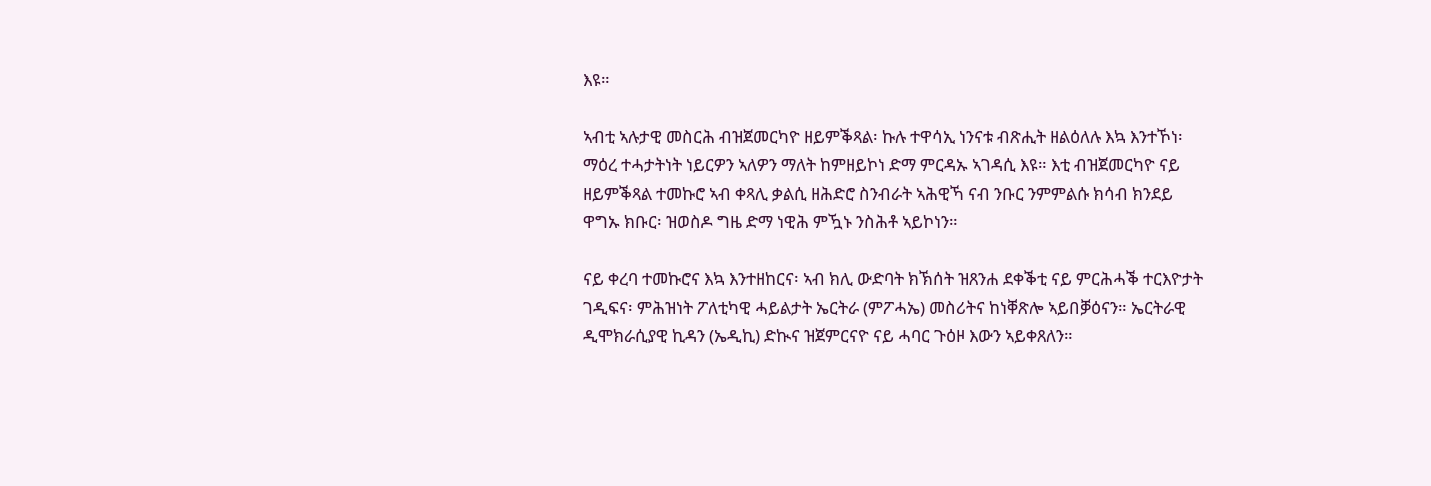እዩ።

ኣብቲ ኣሉታዊ መስርሕ ብዝጀመርካዮ ዘይምቕጻል፡ ኩሉ ተዋሳኢ ነንናቱ ብጽሒት ዘልዕለሉ እኳ እንተኾነ፡ ማዕረ ተሓታትነት ነይርዎን ኣለዎን ማለት ከምዘይኮነ ድማ ምርዳኡ ኣገዳሲ እዩ። እቲ ብዝጀመርካዮ ናይ ዘይምቕጻል ተመኩሮ ኣብ ቀጻሊ ቃልሲ ዘሕድሮ ስንብራት ኣሕዊኻ ናብ ንቡር ንምምልሱ ክሳብ ክንደይ ዋግኡ ክቡር፡ ዝወስዶ ግዜ ድማ ነዊሕ ምዃኑ ንስሕቶ ኣይኮነን።

ናይ ቀረባ ተመኩሮና እኳ እንተዘከርና፡ ኣብ ክሊ ውድባት ክኽሰት ዝጸንሐ ደቀቕቲ ናይ ምርሕሓቕ ተርእዮታት ገዲፍና፡ ምሕዝነት ፖለቲካዊ ሓይልታት ኤርትራ (ምፖሓኤ) መስሪትና ከነቐጽሎ ኣይበቓዕናን። ኤርትራዊ ዲሞክራሲያዊ ኪዳን (ኤዲኪ) ድኲና ዝጀምርናዮ ናይ ሓባር ጉዕዞ እውን ኣይቀጸለን።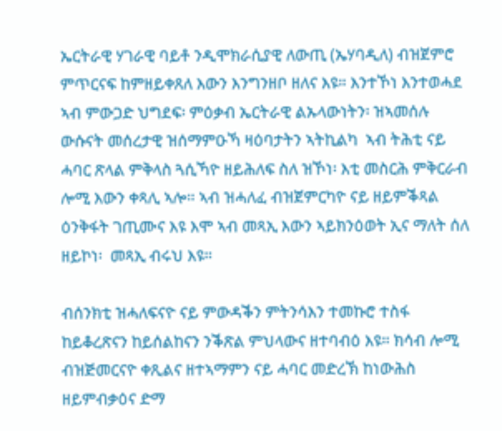ኤርትራዊ ሃገራዊ ባይቶ ንዲሞክራሲያዊ ለውጢ (ኤሃባዲለ) ብዝጀምሮ ምጥርናፍ ከምዘይቀጸለ እውን እንግንዘቦ ዘለና እዩ። እንተኾነ እንተወሓደ ኣብ ምውጋድ ህግደፍ፡ ምዕቃብ ኤርትራዊ ልኡላውነትን፡ ዝኣመሰሉ ውሱናት መሰረታዊ ዝሰማምዑኻ ዛዕባታትን ኣትኪልካ  ኣብ ትሕቲ ናይ ሓባር ጽላል ምቅላስ ጓሲኻዮ ዘይሕለፍ ስለ ዝኾነ፡ እቲ መስርሕ ምቅርራብ ሎሚ እውን ቀጻሊ ኣሎ። ኣብ ዝሓለፈ ብዝጀምርካዮ ናይ ዘይምቕጻል ዕንቅፋት ገጢሙና እዩ እሞ ኣብ መጻኢ እውን ኣይክንዕወት ኢና ማለት ሰለ ዘይኮነ፡  መጻኢ ብሩህ እዩ።

ብሰንክቲ ዝሓለፍናዮ ናይ ምውዳቕን ምትንሳእን ተመኩሮ ተስፋ ከይቆረጽናን ከይሰልከናን ንቕጽል ምህላውና ዘተባብዕ እዩ። ክሳብ ሎሚ ብዝጅመርናዮ ቀጺልና ዘተኣማምን ናይ ሓባር መድረኽ ከነውሕስ ዘይምብቃዕና ድማ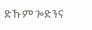ድኹም ጐድንና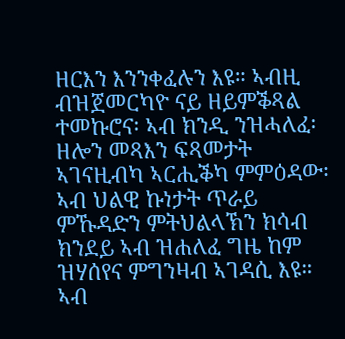ዘርእን እንንቀፈሉን እዩ። ኣብዚ ብዝጀመርካዮ ናይ ዘይምቕጻል ተመኩሮና፡ ኣብ ክንዲ ንዝሓለፈ፡ ዘሎን መጻእን ፍጻመታት ኣገናዚብካ ኣርሒቕካ ምምዕዳው፡ ኣብ ህልዊ ኩነታት ጥራይ ምኹዳድን ምትህልላኽን ክሳብ ክንደይ ኣብ ዝሐለፈ ግዜ ከም ዝሃሰየና ምግንዛብ ኣገዳሲ እዩ። ኣብ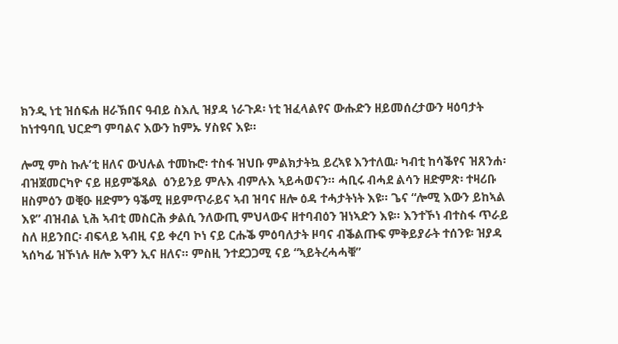ክንዲ ነቲ ዝሰፍሐ ዘራኽበና ዓብይ ስእሊ ዝያዳ ነራጉዶ፡ ነቲ ዝፈላልየና ውሑድን ዘይመሰረታውን ዛዕባታት  ከነተዓባቢ ህርድግ ምባልና እውን ከምኡ ሃስዩና እዩ።

ሎሚ ምስ ኩሉ’ቲ ዘለና ውህሉል ተመኩሮ፡ ተስፋ ዝህቡ ምልክታትኳ ይረኣዩ እንተለዉ፡ ካብቲ ከሳቕየና ዝጸንሐ፡ ብዝጀመርካዮ ናይ ዘይምቕጻል  ዕንይንይ ምሉእ ብምሉእ ኣይሓወናን። ሓቢሩ ብሓደ ልሳን ዘድምጽ፡ ተዛሪቡ ዘስምዕን ወቒዑ ዘድምን ዓቕሚ ዘይምጥራይና ኣብ ዝባና ዘሎ ዕዳ ተሓታትነት እዩ። ጌና “ሎሚ እውን ይከኣል እዩ” ብዝብል ኒሕ ኣብቲ መስርሕ ቃልሲ ንለውጢ ምህላውና ዘተባብዕን ዝነኣድን እዩ። እንተኾነ ብተስፋ ጥራይ ስለ ዘይንበር፡ ብፍላይ ኣብዚ ናይ ቀረባ ኮነ ናይ ርሑቕ ምዕባለታት ዞባና ብቕልጡፍ ምቅይያራት ተሰንዩ፡ ዝያዳ ኣሰካፊ ዝኾነሉ ዘሎ እዋን ኢና ዘለና። ምስዚ ንተደጋጋሚ ናይ “ኣይትረሓሓቑ”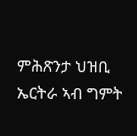ምሕጽንታ ህዝቢ ኤርትራ ኣብ ግምት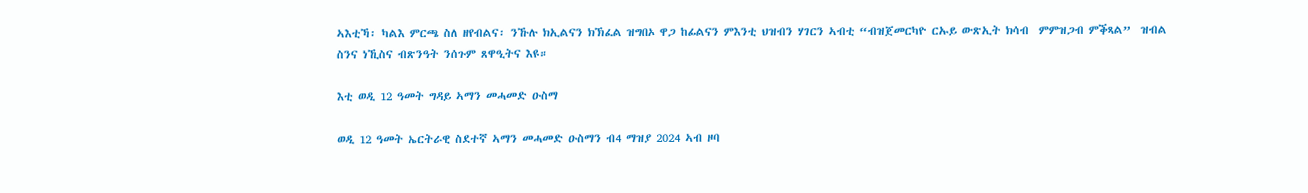ኣእቲኻ፡ ካልእ ምርጫ ስለ ዘየብልና፡ ንኹሉ ክኢልናን ክኽፈል ዝግበኦ ዋጋ ከፊልናን ምእንቲ ህዝብን ሃገርን ኣብቲ “ብዝጀመርካዮ ርኡይ ውጽኢት ክሳብ  ምምዝጋብ ምቕጻል”  ዝብል ስንና ነኺስና ብጽንዓት ንሰጉም ጸዋዒትና እዩ።

እቲ ወዲ 12 ዓመት ግዳይ ኣማን መሓመድ ዑስማ

ወዲ 12 ዓመት ኤርትራዊ ስደተኛ ኣማን መሓመድ ዑስማን ብ4 ማዝያ 2024 ኣብ ዞባ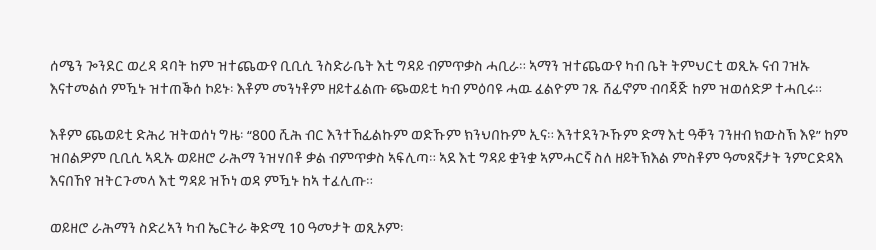ሰሜን ጐንደር ወረዳ ዳባት ከም ዝተጨውየ ቢቢሲ ንስድራቤት እቲ ግዳይ ብምጥቃስ ሓቢራ። ኣማን ዝተጨውየ ካብ ቤት ትምህርቲ ወጺኡ ናብ ገዝኡ እናተመልሰ ምዃኑ ዝተጠቕሰ ኮይኑ፡ እቶም መንነቶም ዘይተፈልጡ ጭወይቲ ካብ ምዕባዩ ሓዉ ፈልዮም ገጹ ሸፊኖም ብባጃጅ ከም ዝወሰድዎ ተሓቢሩ።

እቶም ጨወይቲ ድሕሪ ዝትወሰነ ግዜ፡ “800 ሺሕ ብር እንተኸፊልኩም ወድኹም ክንህበኩም ኢና። እንተደንጒኹም ድማ እቲ ዓቐን ገንዘብ ክውስኽ እዩ” ከም ዝበልዎም ቢቢሲ ኣዲኡ ወይዘሮ ራሕማ ንዝሃበቶ ቃል ብምጥቃስ ኣፍሊጣ። ኣደ እቲ ግዳይ ቋንቋ ኣምሓርኛ ስለ ዘይትኽእል ምስቶም ዓመጸኛታት ንምርድዳእ እናበኸየ ዝትርጉመላ እቲ ግዳይ ዝኾነ ወዳ ምዃኑ ከኣ ተፈሊጡ።

ወይዘሮ ራሕማን ስድረኣን ካብ ኤርትራ ቅድሚ 10 ዓመታት ወጺኦም፡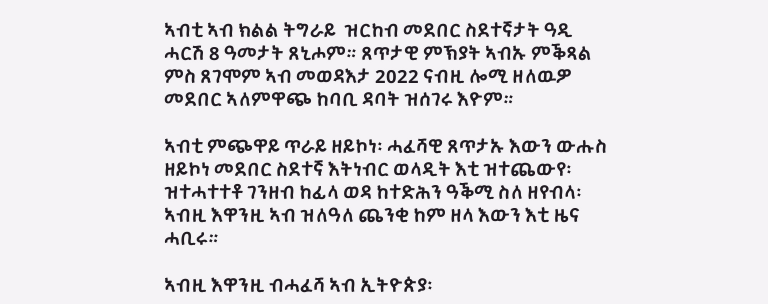ኣብቲ ኣብ ክልል ትግራይ  ዝርከብ መደበር ስደተኛታት ዓዲ ሓርሽ 8 ዓመታት ጸኒሖም። ጸጥታዊ ምኽያት ኣብኡ ምቕጻል ምስ ጸገሞም ኣብ መወዳእታ 2022 ናብዚ ሎሚ ዘለዉዎ መደበር ኣለምዋጭ ከባቢ ዳባት ዝሰገሩ እዮም።

ኣብቲ ምጭዋይ ጥራይ ዘይኮነ፡ ሓፈሻዊ ጸጥታኡ እውን ውሑስ ዘይኮነ መደበር ስደተኛ እትነብር ወላዲት እቲ ዝተጨውየ፡ ዝተሓተተቶ ገንዘብ ከፊላ ወዳ ከተድሕን ዓቕሚ ስለ ዘየብላ፡ ኣብዚ እዋንዚ ኣብ ዝለዓለ ጨንቂ ከም ዘላ እውን እቲ ዜና ሓቢሩ።

ኣብዚ እዋንዚ ብሓፈሻ ኣብ ኢትዮጵያ፡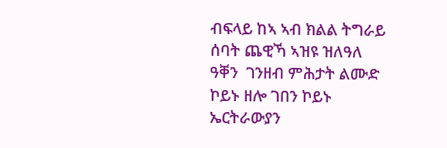ብፍላይ ከኣ ኣብ ክልል ትግራይ ሰባት ጨዊኻ ኣዝዩ ዝለዓለ ዓቐን  ገንዘብ ምሕታት ልሙድ ኮይኑ ዘሎ ገበን ኮይኑ ኤርትራውያን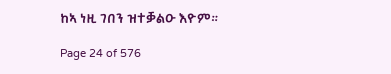ከኣ ነዚ ገበን ዝተቓልዑ እዮም።

Page 24 of 576